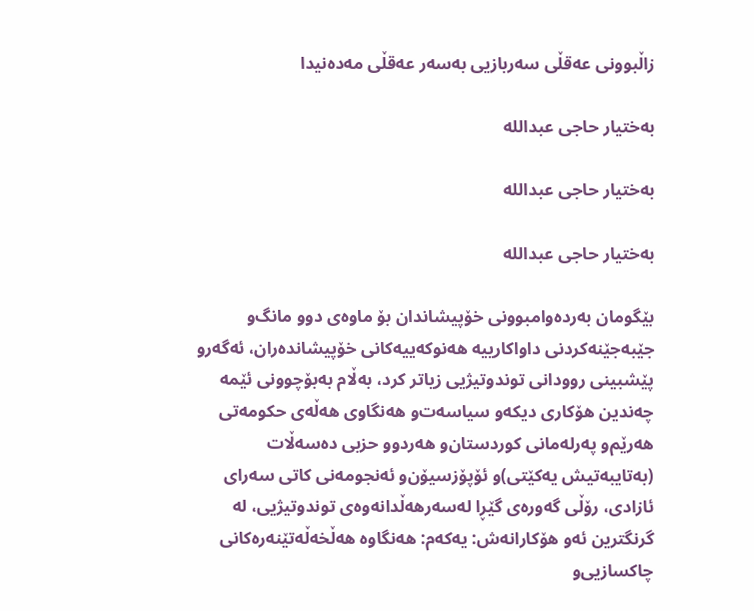زاڵبوونی عه‌قڵی سه‌ربازیی به‌سه‌ر عه‌قڵی مه‌ده‌نیدا

به‌ختیار حاجی عبدالله

به‌ختیار حاجی عبدالله

به‌ختیار حاجی عبدالله

بێگومان به‌رده‌وامبوونی خۆپیشاندان بۆ ماوه‌ی دوو مانگ‌و جێبه‌جێنه‌كردنی داواكارییه‌ هه‌نوكه‌ییه‌كانی خۆپیشانده‌ران، ئه‌گه‌رو پێشبینی روودانی توندوتیژیی زیاتر كرد، به‌ڵام به‌بۆچوونی ئێمه‌ چه‌ندین هۆكاری دیكه‌و سیاسه‌ت‌و هه‌نگاوی هه‌ڵه‌ی حكومه‌تی هه‌رێم‌و په‌رله‌مانی كوردستان‌و هه‌ردوو حزبی ده‌سه‌ڵات (به‌تایبه‌تیش یه‌كێتی)و ئۆپۆزسیۆن‌و ئه‌نجومه‌نی كاتی سه‌رای ئازادی، رۆڵی گه‌وره‌ی گێڕا له‌سه‌رهه‌ڵدانه‌وه‌ی توندوتیژیی، له‌ گرنگترین ئه‌و هۆكارانه‌ش: یه‌كه‌م: هه‌نگاوه‌ هه‌ڵخه‌ڵه‌تێنه‌ره‌كانی چاكسازیی‌و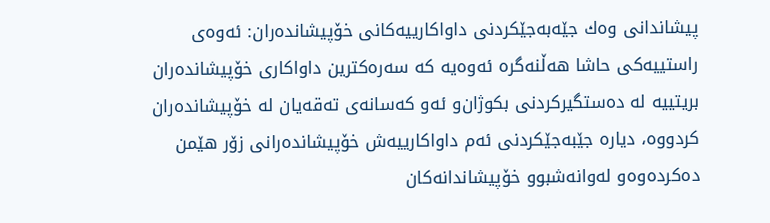پیشاندانی وه‌ك جێه‌به‌جێكردنی داواكارییه‌كانی خۆپیشانده‌ران: ئه‌وه‌ی راستییه‌كی حاشا هه‌ڵنه‌گره‌ ئه‌وه‌یه‌ كه‌ سه‌ره‌كترین داواكاری خۆپیشانده‌ران بریتییه‌ له‌ ده‌ستگیركردنی بكوژان‌و ئه‌و كه‌سانه‌ی ته‌قه‌یان له‌ خۆپیشانده‌ران كردووه‌، دیاره‌ جێبه‌جێكردنی ئه‌م داواكارییه‌ش خۆپیشانده‌رانی زۆر هێمن ده‌كرده‌وه‌و له‌وانه‌شبوو خۆپیشاندانه‌كان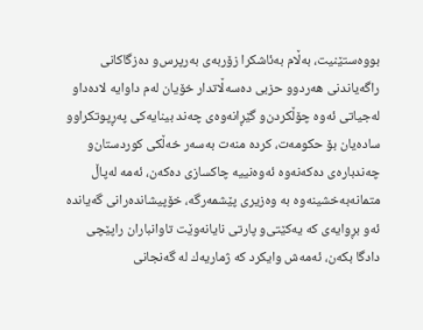بووه‌ستێنیت، به‌ڵام به‌ئاشكرا زۆربه‌ی به‌رپرس‌و ده‌زگاكانی راگه‌یاندنی هه‌ردوو حزبی ده‌سه‌ڵاتدار خۆیان له‌م داوایه‌ لاده‌داو له‌جیاتی ئه‌وه‌ چۆڵكردن‌و گێڕانه‌وه‌ی چه‌ند بینایه‌كی په‌ڕپوتكراوو ساده‌یان‌ بۆ حكومه‌ت، ‌كرده‌ منه‌ت به‌سه‌ر خه‌ڵكی كوردستان‌و چه‌ندباره‌ی ده‌كه‌نه‌وه‌ ئه‌وه‌نییه‌ چاكسازی ده‌كه‌ن، ئه‌مه‌ له‌پاڵ متمانه‌به‌خشینه‌وه‌ به‌ وه‌زیری پێشمه‌رگه‌، خۆپیشانده‌رانی گه‌یانده‌ ئه‌و بڕوایه‌ی كه‌ یه‌كێتی‌و پارتی نایانه‌وێت تاوانباران راپێچی دادگا بكه‌ن، ئه‌مه‌ش وایكرد كه‌ ژماریه‌ك له‌ گه‌نجانی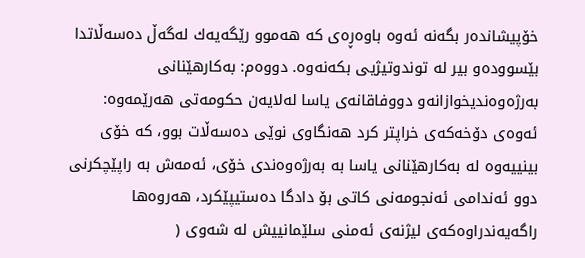خۆپیشانده‌ر بگه‌نه‌ ئه‌وه‌ باوه‌ڕه‌ی كه‌ هه‌موو رێگه‌یه‌ك له‌گه‌ڵ ده‌سه‌ڵاتدا بێسووده‌‌و بیر له‌ توندوتیژیی بكه‌نه‌وه‌. دووه‌م: به‌كارهێنانی به‌رژه‌وه‌ندیخوازانه‌و دووفاقانه‌ی یاسا له‌لایه‌ن حكومه‌تی هه‌رێمه‌وه‌: ئه‌وه‌ی دۆخه‌كه‌ی خراپتر كرد هه‌نگاوی نوێی ده‌سه‌ڵات بوو، كه‌ خۆی بینییه‌وه‌ له‌ به‌كارهێنانی یاسا به‌ به‌رژه‌وه‌ندی خۆی، ئه‌مه‌ش به‌ راپێچكرنی دوو ئه‌ندامی ئه‌نجومه‌نی كاتی بۆ دادگا ده‌ستیپێكرد، هه‌روه‌ها راگه‌یه‌ندراوه‌كه‌ی لیژنه‌ی ئه‌منی سلێمانییش له‌ شه‌وی (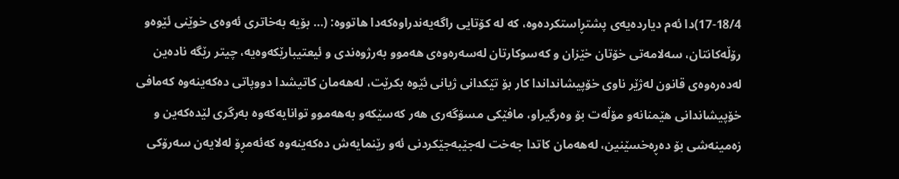17-18/4)دا ئه‌م دیارده‌یه‌ی پشتڕاستكرده‌وه‌، كه‌ له‌ كۆتایی راگه‌یه‌ندراوه‌كه‌دا هاتووه‌: (… بۆیه‌ به‌خاتری ئه‌وه‌ی خوێنی ئێوه‌و رۆڵه‌كانتان، سه‌لامه‌تی خۆتان خێزان و كه‌سوكارتان له‌سه‌ره‌وه‌ی هه‌موو به‌رژوه‌ندی و ئیعتیبارێكه‌وه‌یه‌، چیتر رێگه‌ ناده‌ین له‌ده‌ره‌وه‌ی قانون له‌ژێر ناوی خۆپیشانداندا كار بۆ تێكدانی ژیانی ئێوه‌ بكرێت، له‌هه‌مان كاتیشدا دووپاتی ده‌كه‌ینه‌وه‌ كه‌مافی خۆپیشاندانی هێمنانه‌و مۆڵه‌ت بۆ وه‌رگیراو، مافێكی مسۆگه‌ری هه‌ر كه‌سێكه‌و به‌هه‌موو توانایه‌كه‌وه‌ به‌رگری لێده‌كه‌ین و زه‌مینه‌شی بۆ ده‌ڕه‌خسێنین، له‌هه‌مان كاتدا جه‌خت له‌جێبه‌جێكردنی ئه‌و رێنمایه‌ش ده‌كه‌ینه‌وه‌ كه‌ئه‌مڕۆ له‌لایه‌ن سه‌رۆكی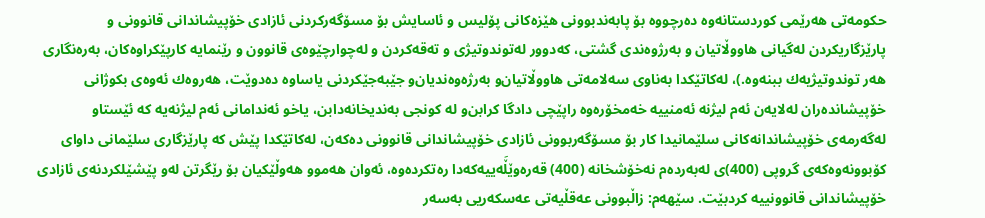حكومه‌تی هه‌رێمی كوردستانه‌وه‌ ده‌رچووه‌ بۆ پابه‌ندبوونی هێزه‌كانی پۆلیس و ئاسایش بۆ مسۆگه‌ركردنی ئازادی خۆپیشاندانی قانوونی و پارێزگاریكردن له‌گیانی هاووڵاتیان و به‌رژوه‌ندی گشتی، كه‌دوور له‌توندوتیژی و ته‌قه‌كردن و له‌چوارچێوه‌ی قانوون و رێنمایه‌ كارپێكراوه‌كان، به‌ره‌نگاری هه‌ر توندوتیژیه‌ك ببنه‌وه‌.)، له‌كاتێكدا به‌ناوی سه‌لامه‌تی هاووڵاتیان‌و به‌رژه‌وه‌ندیان‌و جێبه‌جێكردنی یاساوه‌ ده‌دوێت، هه‌روه‌ك ئه‌وه‌ی بكوژانی خۆپیشانده‌ران له‌لایه‌ن ئه‌م لیژنه‌ ئه‌منییه‌ خه‌مخۆره‌وه‌ راپێچی دادگا كرابن‌و له‌ كونجی به‌ندیخانه‌دابن، یاخو ئه‌ندامانی ئه‌م لیژنه‌یه‌ كه‌ ئێستا‌و له‌گه‌رمه‌ی خۆپیشاندانه‌كانی سلێمانیدا كار بۆ مسۆگه‌ربوونی ئازادی خۆپیشاندانی قانوونی ده‌كه‌ن، له‌كاتێكدا پێش كه‌ پارێزگاری سلێمانی داوای كۆبوونه‌وه‌كه‌ی گروپی (400)ی له‌به‌رده‌م نه‌خۆشخانه‌ (400) قه‌ره‌وێڵَه‌ییه‌كه‌دا ره‌تكرده‌وه‌، ئه‌وان هه‌موو هه‌وڵێكیان بۆ رێگرتن له‌و پێشێلكردنه‌ی ئازادی خۆپیشاندانی قانوونییه‌ كردبێت. سێهه‌م: زاڵبوونی عه‌قڵیه‌تی عه‌سكه‌ریی به‌سه‌ر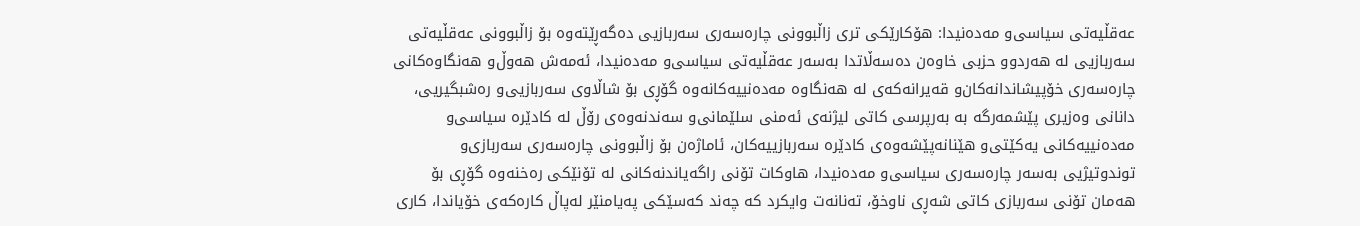عه‌قڵیه‌تی سیاسی‌و مه‌ده‌نیدا: هۆكارێكی تری زاڵبوونی چاره‌سه‌ری سه‌ربازیی ده‌گه‌ڕێته‌وه‌ بۆ زاڵبوونی عه‌قڵیه‌تی سه‌ربازیی له‌ هه‌ردوو حزبی خاوه‌ن ده‌سه‌ڵاتدا به‌سه‌ر عه‌قڵیه‌تی سیاسی‌و مه‌ده‌نیدا، ئه‌مه‌ش هه‌وڵ‌و هه‌نگاوه‌كانی چاره‌سه‌ری خۆپیشاندانه‌كان‌و قه‌یرانه‌كه‌ی له‌ هه‌نگاوه‌ مه‌ده‌نییه‌كانه‌وه‌ گۆڕی بۆ شاڵاوی سه‌ربازیی‌و ره‌شبگیریی، دانانی وه‌زیری پێشمه‌رگه‌ به‌ به‌رپرسی كاتی لیژنه‌ی ئه‌منی سلێمانی‌و سه‌ندنه‌وه‌ی رۆڵ له‌ كادێره‌ سیاسی‌و مه‌ده‌نییه‌كانی یه‌كێتی‌و هێنانه‌پێشه‌وه‌ی كادێره‌ سه‌ربازییه‌كان، ئاماژه‌ن بۆ زاڵبوونی چاره‌سه‌ری سه‌ربازی‌و تو‌ندوتیژیی به‌سه‌ر چاره‌سه‌ری سیاسی‌و مه‌ده‌نیدا، هاوكات تۆنی راگه‌یاندنه‌كانی له‌ تۆنێكی ره‌خنه‌وه‌ گۆڕی بۆ هه‌مان تۆنی سه‌ربازی كاتی شه‌ڕی ناوخۆ، ته‌نانه‌ت وایكرد كه‌ چه‌ند كه‌سێكی په‌یامنێر له‌پاڵ كاره‌كه‌ی خۆیاندا، كاری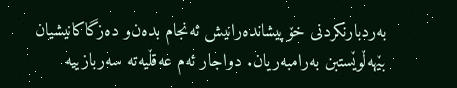به‌ردبارنكردنی خۆپیشانده‌رانیش ئه‌نجام بده‌ن‌و ده‌زگاكانیشیان بێهه‌ڵوێستبن به‌رامبه‌ریان. دواجار ئه‌م عه‌قڵیه‌ته‌ سه‌ربازییه‌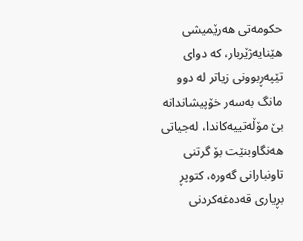حكومه‌تی هه‌رێمیشی هێنایه‌ژێربار، كه‌ دوای تێپه‌ڕبوونی زیاتر له‌ دوو مانگ به‌سه‌ر خۆپیشاندانه‌ بێ مۆڵه‌تییه‌كاندا، له‌جیاتی هه‌نگاوبنێت بۆ گرتنی تاونبارانی گه‌وره‌، كتوپڕ بڕیاری قه‌ده‌غه‌كردنی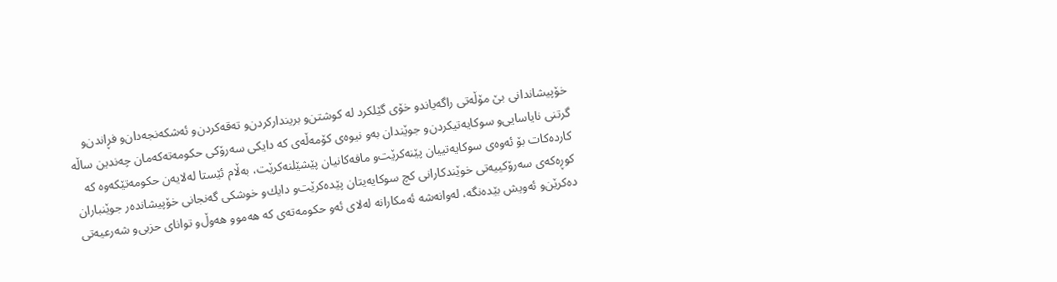خۆپیشاندانی بێ مۆڵه‌تی راگه‌یاند‌و خۆی گێلكرد له‌ كوشتن‌و برینداركردن‌و ته‌قه‌كردن‌و ئه‌شكه‌نجه‌دان‌و فڕاندن‌و گرتنی نایاسایی‌و سوكایه‌تیكردن‌و جوێندان به‌و نیوه‌ی كۆمه‌ڵه‌ی كه‌ دایكی سه‌رۆكی حكومه‌ته‌كه‌مان چه‌ندین ساڵه‌ كارده‌كات بۆ ئه‌وه‌ی سوكایه‌تییان پێنه‌كرێت‌و مافه‌كانیان پێشێلنه‌كرێت، به‌ڵام ئێستا له‌لایه‌ن حكومه‌تێكه‌وه‌ كه‌ كوڕه‌كه‌ی سه‌رۆكییه‌تی خوێندكارانی كچ سوكایه‌یتان پێده‌كرێت‌و دایك‌و خوشكی گه‌نجانی خۆپیشانده‌ر جوێنباران ده‌كرێن‌و ئه‌ویش بێده‌نگه‌، له‌وانه‌شه ئه‌مكارانه‌ له‌لای ئه‌و حكومه‌ته‌‌ی كه‌ هه‌موو هه‌وڵ‌و توانای حزبی‌و شه‌رعیه‌تی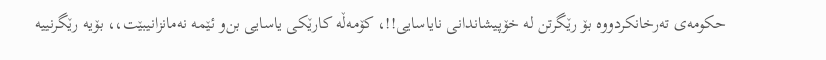حكومه‌ی ته‌رخانكردووه‌ بۆ رێگرتن له‌ خۆپیشاندانی نایاسایی!!، كۆمه‌ڵه‌ كارێكی یاسایی بن‌و ئێمه‌ نه‌مانزانیبێت،، بۆیه‌ رێگرنییه‌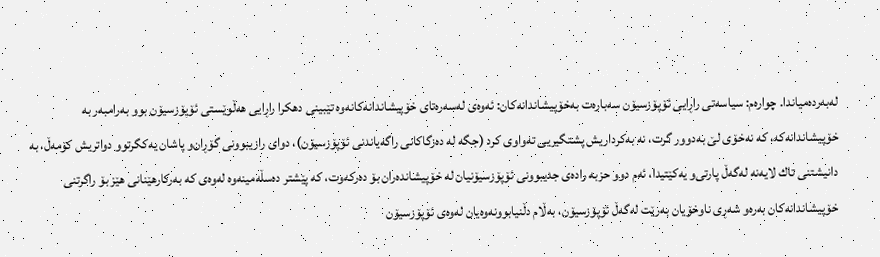له‌به‌رده‌میاندا. چواره‌م: سیاسه‌تی راڕایی ئۆپۆزسیۆن سه‌باره‌ت به‌خۆپیشاندانه‌كان: ئه‌وه‌ی له‌سه‌ره‌تای خۆپیشاندانه‌كانه‌وه‌ تێبینی دهكرا راڕایی هه‌ڵوێستی ئۆپۆزسیۆن بوو به‌رامبه‌ر به‌ خۆپیشاندانه‌كه‌، كه‌ نه‌خۆی لێ به‌دوور گرت، نه‌ به‌كرداریش پشتگیریی ته‌واوی كرد (جگه‌ له‌ ده‌زگاكانی راگه‌یاندنی ئۆپۆزسیۆن)، دوای رازیبوونی گۆڕان‌و پاشان یه‌كگرتوو دواتریش كۆمه‌ڵ، به‌ دانیشتنی تاك لایه‌نه‌ له‌گه‌ڵ پارتی‌و یه‌كێتیدا، ئه‌م دوو حزبه‌ راده‌ی جدیبوونی ئۆپۆزسیۆنیان له‌ خۆپیشانده‌ران بۆ ده‌ركه‌وت، كه‌ پێشتر ده‌سڵه‌مینه‌وه‌ له‌وه‌ی كه‌ به‌ركارهێنانی هێز بۆ راگرتنی خۆپیشاندانه‌كان به‌ره‌و شه‌ڕی ناوخۆیان به‌رێت له‌گه‌ڵ ئۆپۆزسیۆن، به‌ڵام دڵنیابوونه‌وه‌یان له‌وه‌ی ئۆپۆزسیۆن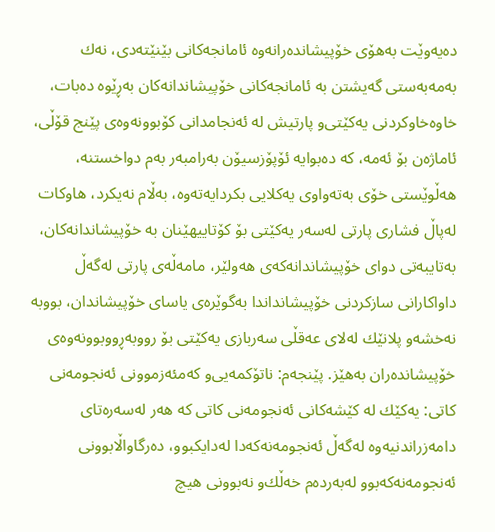ده‌یه‌وێت به‌هۆی خۆپیشانده‌رانه‌وه‌ ئامانجه‌كانی بێنێته‌دی، نه‌ك به‌مه‌به‌ستی گه‌یشتن به‌ ئامانجه‌كانی خۆپیشاندانه‌كان به‌ڕێوه‌ ده‌بات، خاوه‌خاوكردنی یه‌كێتی‌و پارتیش له‌ ئه‌نجامدانی كۆبوونه‌وه‌ی پێنج قۆڵی، ئاماژه‌ن بۆ ئه‌مه‌، كه‌ ده‌بوایه‌ ئۆپۆزسیۆن به‌رامبه‌ر به‌م دواخستنه‌، هه‌ڵوێستی خۆی به‌ته‌واوی یه‌كلایی بكردایه‌ته‌وه‌، به‌ڵام نه‌یكرد، هاوكات له‌پاڵ فشاری پارتی له‌سه‌ر یه‌كێتی بۆ كۆتاییهێنان به‌ خۆپیشاندانه‌كان، به‌تایبه‌تی دوای خۆپیشاندانه‌كه‌ی هه‌ولێر، مامه‌ڵه‌ی پارتی له‌گه‌ڵ داواكارانی سازكردنی خۆپیشانداندا به‌گوێره‌ی یاسای خۆپیشاندان، بووبه‌ نه‌خشه‌و پلانێك له‌لای عه‌قڵی سه‌ربازی یه‌كێتی بۆ رووبه‌ڕووبوونه‌وه‌ی خۆپیشانده‌ران به‌هێز. پێنجه‌م: ناتۆكمه‌یی‌و كه‌مئه‌زموونی ئه‌نجومه‌نی كاتی: یه‌كێك له‌ كێشه‌كانی ئه‌نجومه‌نی كاتی كه‌ هه‌ر له‌سه‌ره‌تای دامه‌زراندنیه‌وه‌ له‌گه‌ڵ ئه‌نجومه‌نه‌كه‌دا له‌دایكبوو، ده‌رگاواڵابوونی ئه‌نجومه‌نه‌كه‌بوو له‌به‌رده‌م خه‌ڵك‌و نه‌بوونی هیچ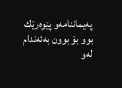په‌یماننامه‌و پێوه‌رێك بوو بۆ بوون به‌ئه‌ندام له‌و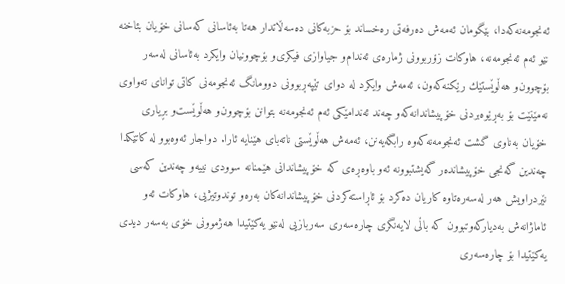ئه‌نجومه‌نه‌كه‌دا، بێگومان ئه‌مه‌ش ده‌رفه‌تی ره‌خساند بۆ حزبه‌كانی ده‌سه‌ڵاتدار هه‌تا به‌ئاسانی كه‌سانی خۆیان بئاخنه‌ نێو ئه‌م ئه‌نجومه‌نه‌، هاوكات زۆربوونی ژماره‌ی ئه‌ندام‌و جیاوازی فیكری‌و بۆچوونیان وایكرد به‌ئاسانی له‌سه‌ر بۆچوون‌و هه‌ڵوێستێك رێكنه‌كه‌ون، ئه‌مه‌ش وایكرد له‌ دوای تێپه‌ڕبوونی دوومانگ ئه‌نجومه‌نی كاتی توانای ته‌واوی نه‌مێنێت بۆ به‌ڕێوه‌بردنی خۆپیشاندانه‌كه‌‌و چه‌ند ئه‌ندامێكی ئه‌م ئه‌نجومه‌نه‌ بتوانن بۆچوون‌و هه‌ڵوێست‌و بڕیاری خۆیان به‌ناوی گشت ئه‌نجومه‌نه‌كه‌وه‌ رابگه‌یه‌نن، ئه‌مه‌ش هه‌ڵوێستی ناته‌بای هێنایه‌ ئارا. دواجار ئه‌وه‌بوو له‌ كاتێكدا چه‌ندین گه‌نجی خۆپیشانده‌ر گه‌یشتبوونه‌ ئه‌و باوه‌ڕه‌ی كه‌ خۆپیشاندانی هێمنانه‌ سوودی نییه‌‌و چه‌ندین كه‌سی نێردراویش هه‌ر له‌سه‌ره‌تاوه‌ كاریان ده‌كرد بۆ ئاڕاسته‌كردنی خۆپیشاندانه‌كان به‌ره‌و توندوتیژیی، هاوكات ئه‌و ئاماژانه‌ش به‌دیاركه‌وتبوون كه‌ باڵی لایه‌نگری چاره‌سه‌ری سه‌ربازیی له‌نێو یه‌كێتیدا هه‌ژموونی خۆی به‌سه‌ر دیدی یه‌كێتیدا بۆ چاره‌سه‌ری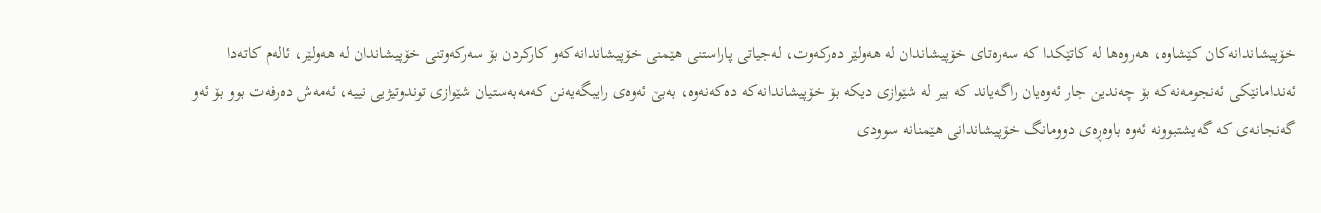خۆپیشاندانه‌كان كێشاوه‌، هه‌روه‌ها له‌ كاتێكدا كه‌ سه‌ره‌تای خۆپیشاندان له‌ هه‌ولێر ده‌ركه‌وت، له‌جیاتی پاراستنی هێمنی خۆپیشاندانه‌كه‌‌و كاركردن بۆ سه‌ركه‌وتنی خۆپیشاندان له‌ هه‌ولێر، ئاله‌م كاته‌دا ئه‌ندامانێكی ئه‌نجومه‌نه‌كه‌ بۆ چه‌ندین جار ئه‌وه‌یان راگه‌یاند كه‌ بیر له‌ شێوازی دیكه‌ بۆ خۆپیشاندانه‌كه‌ ده‌كه‌نه‌وه‌، به‌بێ ئه‌وه‌ی رایبگه‌یه‌نن كه‌مه‌به‌ستیان شێوازی توندوتیژیی نییه‌، ئه‌مه‌ش ده‌رفه‌ت بوو بۆ ئه‌و گه‌نجانه‌ی كه‌ گه‌یشتبوونه‌ ئه‌وه‌ باوه‌ڕه‌ی دوومانگ خۆپیشاندانی هێمنانه‌ سوودی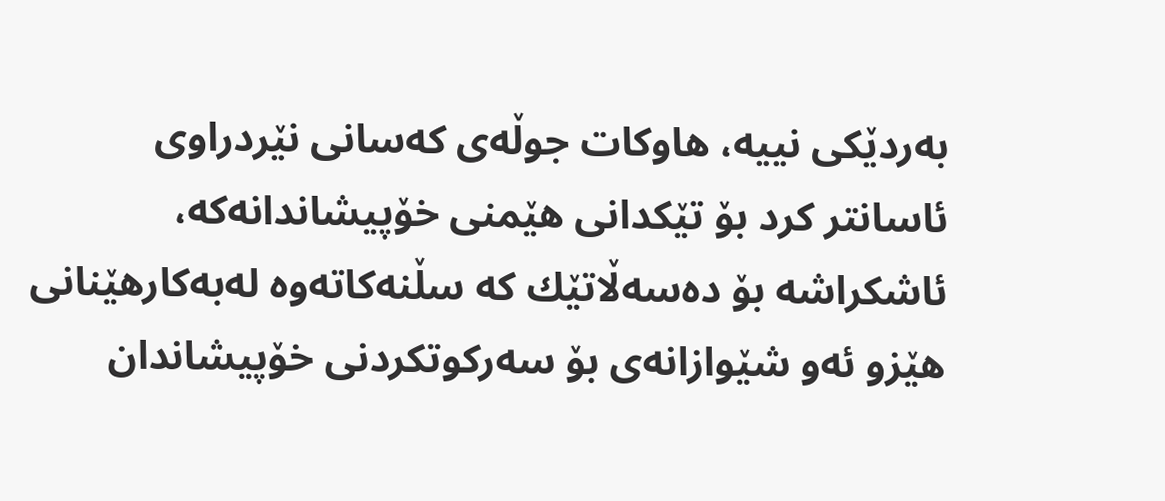به‌ردێكی نییه‌، هاوكات جوڵه‌ی كه‌سانی نێردراوی ئاسانتر كرد بۆ تێكدانی هێمنی خۆپیشاندانه‌كه‌، ئاشكراشه‌‌ بۆ ده‌سه‌ڵاتێك كه‌ سڵنه‌كاته‌وه‌ له‌به‌كارهێنانی هێز‌و ئه‌و شێوازانه‌ی بۆ سه‌ركوتكردنی خۆپیشاندان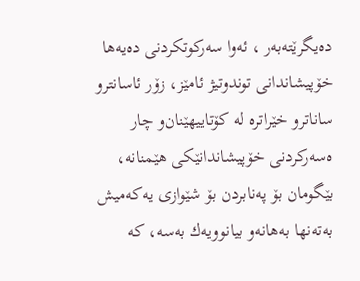ده‌یگرێته‌به‌ر ، ئه‌وا سه‌ركوتكردنی ده‌یه‌ها خۆپیشاندانی توندوتیژ ئامێز،‌ زۆر ئاسانترو ساناترو خێراتره‌ له‌ كۆتاییهێنان‌و چار ه‌سه‌ركردنی خۆپیشاندانێكی هێمنانه‌، بێگومان بۆ په‌نابردن بۆ شێوازی یه‌كه‌میش به‌ته‌نها به‌هانه‌و بیانوویه‌ك به‌سه‌، كه‌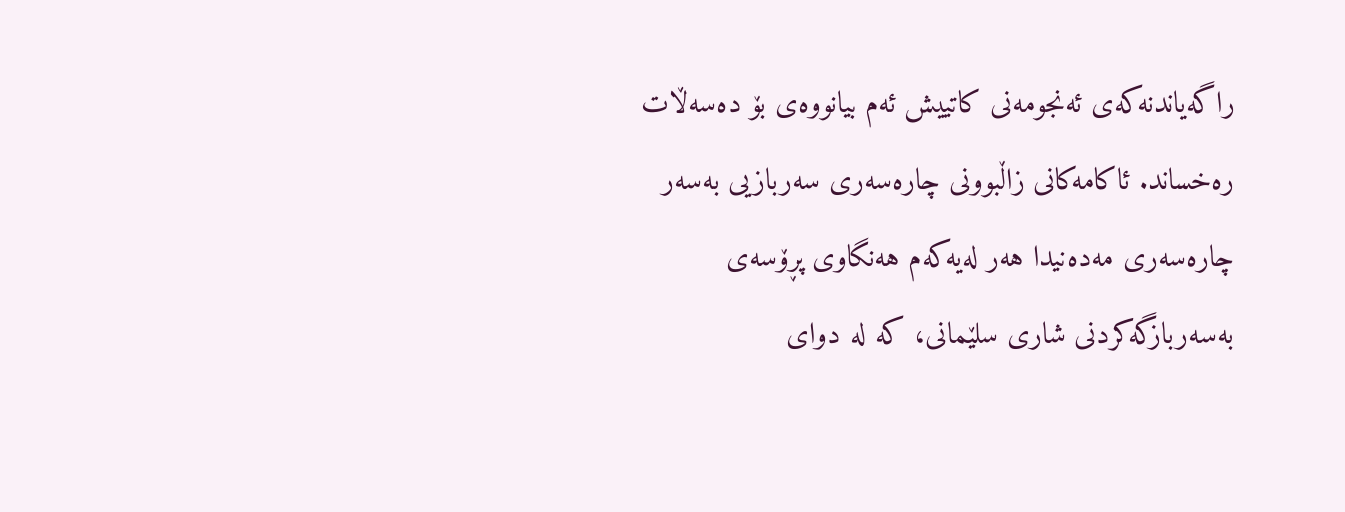راگه‌یاندنه‌كه‌ی ئه‌نجومه‌نی كاتییش ئه‌م بیانووه‌ی بۆ ده‌سه‌ڵات ره‌خساند. ئاكامه‌كانی زاڵبوونی چاره‌سه‌ری سه‌ربازیی به‌سه‌ر چاره‌سه‌ری مه‌ده‌نیدا هه‌ر له‌یه‌كه‌م هه‌نگاوی پڕۆسه‌ی به‌سه‌ربازگه‌كردنی شاری سلێمانی، كه‌ له‌ دوای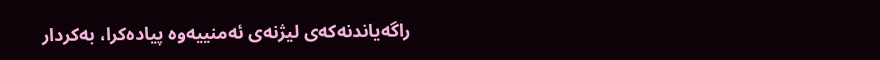راگه‌یاندنه‌كه‌ی لیژنه‌ی ئه‌منییه‌وه‌ پیاده‌كرا، به‌كردار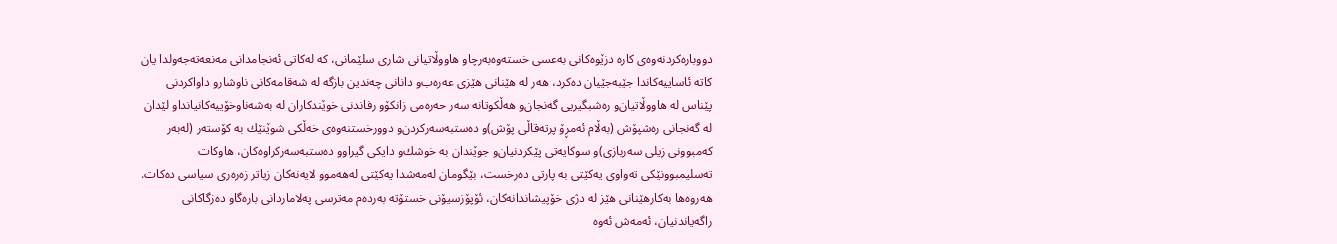دووباره‌كردنه‌وه‌ی كاره‌ دزێوه‌كانی به‌عسی خسته‌وه‌به‌رچاو هاووڵاتیانی شاری سلێمانی، كه‌ له‌كاتی ئه‌نجامدانی مه‌نعه‌ته‌جه‌ولدا یان كاته‌ ئاساییه‌كاندا جێبه‌جێیان ده‌كرد، هه‌ر له‌ هێنانی هێزی عه‌ره‌ب‌و دانانی چه‌ندین بازگه‌ له‌ شه‌قامه‌كانی ناوشارو داواكردنی پێناس له‌ هاووڵاتیان‌و ره‌شبگیریی گه‌نجان‌و هه‌ڵكوتانه‌ سه‌ر حه‌ره‌می زانكۆو رفاندنی خوێندكاران له‌ به‌شه‌ناوخۆییه‌كانیانداو لێدان له‌ گه‌نجانی ره‌شپۆش (به‌ڵام ئه‌مڕۆ پرته‌قاڵی پۆش)و ده‌ستبه‌سه‌ركردن‌و دوورخستنه‌وه‌ی خه‌ڵكی شوێنێك به‌ كۆسته‌ر (له‌به‌ر كه‌مبوونی زیلی سه‌ربازی)و سوكایه‌تی پێكردنیان‌و جوێندان به‌ خوشك‌و دایكی گیراوو ده‌ستبه‌سه‌ركراوه‌كان، هاوكات ته‌سلیمبوونێكی ته‌واوی یه‌كێتی به‌ پارتی ده‌رخست، بێگومان له‌مه‌شدا یه‌كێتی له‌هه‌موو لایه‌نه‌كان زیاتر زه‌ره‌ری سیاسی ده‌كات. هه‌روه‌ها به‌كارهێنانی هێز له‌ دژی خۆپیشاندانه‌كان، ئۆپۆزسیۆنی خستۆته‌ به‌رده‌م مه‌ترسی په‌لاماردانی باره‌گاو ده‌زگاكانی راگه‌یاندنیان، ئه‌مه‌ش ئه‌وه‌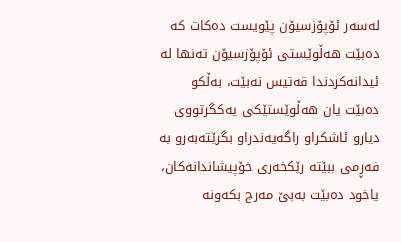له‌سه‌ر ئۆپۆزسیۆن پێویست ده‌كات كه‌ ده‌بێت‌ هه‌ڵوێستی ئۆپۆزسیۆن ته‌نها له‌ ئیدانه‌كردندا قه‌تیس نه‌بێت، به‌ڵكو ده‌بێت یان هه‌ڵوێستێكی یه‌كگرتووی دیارو ئاشكراو راگه‌یه‌ندراو بگرێته‌به‌ر‌و به‌ فه‌ڕمی ببێته‌ رێكخه‌ری خۆپیشاندانه‌كان، یاخود ده‌بێت به‌بێ مه‌رج بكه‌ونه‌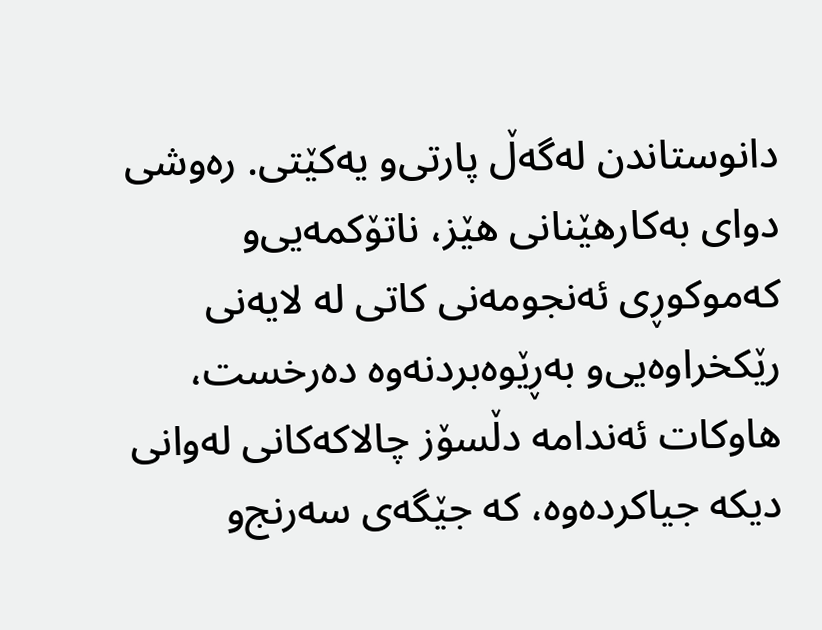دانوستاندن له‌گه‌ڵ پارتی‌و یه‌كێتی. ره‌وشی دوای به‌كارهێنانی هێز، ناتۆكمه‌یی‌و كه‌موكوڕی ئه‌نجومه‌نی كاتی له لایه‌نی رێكخراوه‌یی‌و به‌ڕێوه‌بردنه‌وه ده‌رخست، هاوكات ئه‌ندامه‌ دڵسۆز چالاكه‌كانی له‌وانی دیكه‌ جیاكرده‌وه‌، كه‌ جێگه‌ی سه‌رنج‌و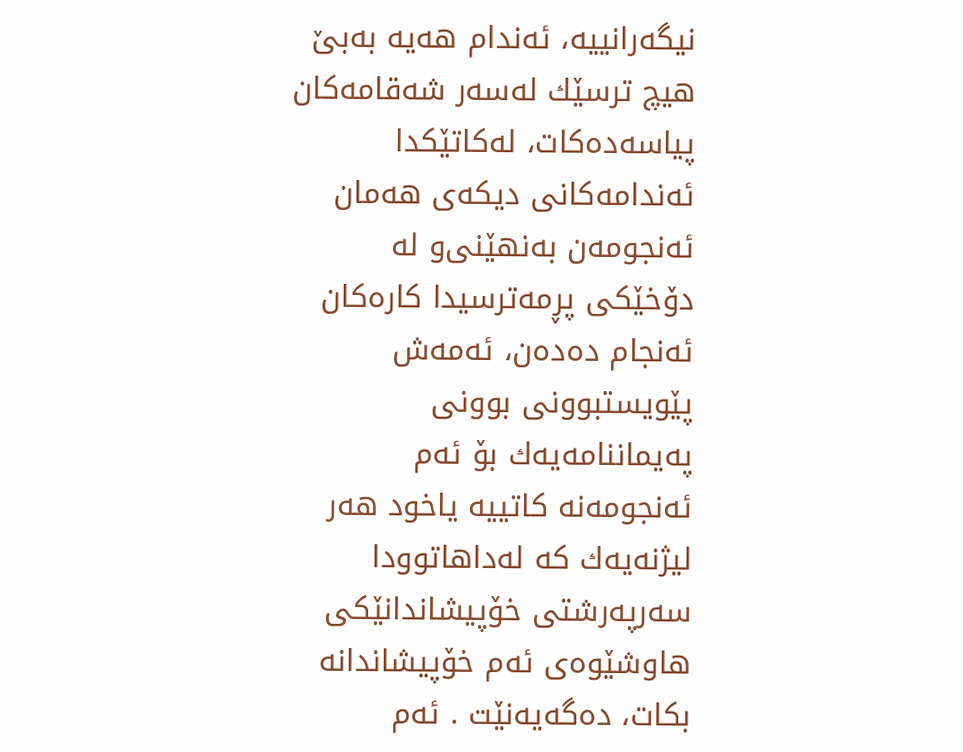نیگه‌رانییه‌، ئه‌ندام هه‌یه‌ به‌بێ هیچ ترسێك له‌سه‌ر شه‌قامه‌كان پیاسه‌ده‌كات، له‌كاتێكدا ئه‌ندامه‌كانی دیكه‌ی هه‌مان ئه‌نجومه‌ن به‌نهێنی‌و له‌ دۆخێكی پڕمه‌ترسیدا كاره‌كان ئه‌نجام ده‌ده‌ن، ئه‌مه‌ش پێویستبوونی بوونی په‌یماننامه‌یه‌ك بۆ ئه‌م ئه‌نجومه‌نه‌ كاتییه‌ یاخود هه‌ر لیژنه‌یه‌ك كه‌ له‌داهاتوودا سه‌رپه‌رشتی خۆپیشاندانێكی هاوشێوه‌ی ئه‌م خۆپیشاندانه بكات، ده‌گه‌یه‌نێت . ئه‌م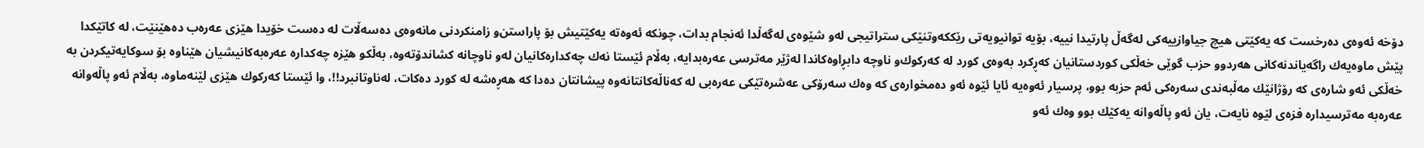دۆخه‌ ئه‌وه‌ی ده‌رخست كه‌ یه‌كێتی هیچ جیاوازییه‌كی له‌گه‌ڵ پارتیدا نییه‌، بۆیه‌ توانیویه‌تی رێككه‌وتنێكی ستراتیجی له‌و شێوه‌ی له‌گه‌ڵدا ئه‌نجام بدات، چونكه‌ ئه‌وه‌ته‌ یه‌كێتیش بۆ پاراستن‌و زامنكردنی مانه‌وه‌ی ده‌سه‌ڵات له‌ ده‌ست خۆیدا هێزی عه‌ره‌ب ده‌هێنێت، له‌ كاتێكدا پێش ماوه‌یه‌ك راگه‌یاندنه‌كانی هه‌ردوو حزب گوێی خه‌ڵكی كوردستانیان كه‌ڕكرد به‌وه‌ی كورد له‌ كه‌ركوك‌و ناوچه‌ دابڕاوه‌كاندا له‌ژێر مه‌ترسی عه‌ره‌بدایه‌، به‌ڵام ئێستا نه‌ك چه‌كداره‌كانیان له‌و ناوچانه‌ كشاندۆته‌وه‌، به‌ڵكو هێزه‌ چه‌كداره‌ عه‌ره‌به‌كانیشیان هێناوه‌ بۆ سوكایه‌تیكردن به‌ خه‌ڵكی ئه‌و شاره‌ی كه‌ رۆژانێك مه‌ڵبه‌ندی سه‌ره‌كی ئه‌م حزبه‌ بوو، پرسیار ئه‌وه‌یه‌ ئایا ئێوه‌ ئه‌و ده‌مخواره‌ی كه‌ وه‌ك سه‌رۆكی عه‌شره‌تێكی عه‌ره‌بی له‌ كه‌ناڵه‌كانتانه‌وه‌ پیشانتان ده‌دا كه‌ هه‌ڕه‌شه‌ له‌ كورد ده‌كات، له‌ناوتانبرد!!، وا ئێستا كه‌ركوك هێزی لێنه‌ماوه‌، به‌ڵام ئه‌و پاڵه‌وانه‌ عه‌ره‌به‌ مه‌ترسیداره‌ فزه‌ی لێوه‌ نایه‌ت، یان ئه‌و پاڵه‌وانه‌ یه‌كێك بوو وه‌ك ئه‌و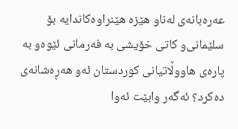عه‌ره‌بانه‌ی له‌ناو هێزه‌ هێنراوه‌كاندایه‌ بۆ سلێمانی‌و كاتی خۆیشی به‌ فه‌رمانی ئێوه‌و به‌ پاره‌ی هاووڵاتیانی كوردستان ئه‌و هه‌ڕه‌شانه‌ی ده‌كرد؟ ئه‌گه‌ر وابێت ئه‌وا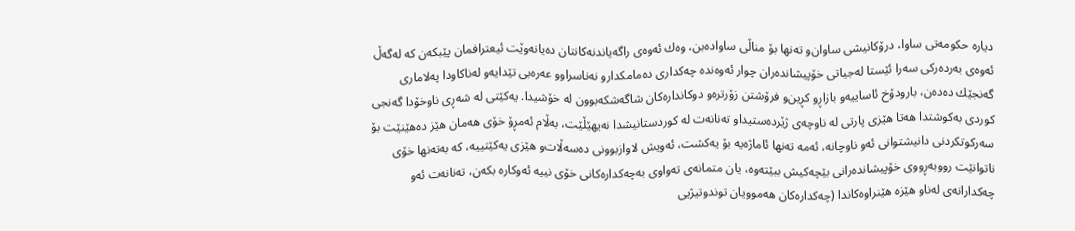دیاره‌ حكومه‌تی ساوا، درۆكانیشی ساوان‌و ته‌نها بۆ مناڵی ساواده‌بن، وه‌ك ئه‌وه‌ی راگه‌یاندنه‌كانتان ده‌یانه‌وێت ئیعترافمان پێبكه‌ن كه‌ له‌گه‌ڵ ئه‌وه‌ی به‌رده‌ركی سه‌را ئێستا له‌جیاتی خۆپیشانده‌ران چوار ئه‌وه‌نده‌ چه‌كداری ده‌مامكدارو نه‌ناسراوو عه‌ره‌بی تێدایه‌و له‌ناكاودا په‌لاماری گه‌نجێك ده‌ده‌ن، بارودۆخ ئاساییه‌‌و بازاڕ‌و كڕین‌و فرۆشتن زۆرتره‌و دوكانداره‌كان شاگه‌شكه‌بوون له‌ خۆشیدا. یه‌كێتی له‌ شه‌ڕی ناوخۆدا گه‌نجی كوردی به‌كوشتدا هه‌تا هێزی پارتی له‌ ناوچه‌ی ژێرده‌ستیدا‌و ته‌نانه‌ت له‌ كوردستانیشدا نه‌یهێڵێت، به‌ڵام ئه‌مڕۆ خۆی هه‌مان هێز ده‌هێنێت بۆ سه‌ركوتكردنی دانیشتوانی ئه‌و ناوچانه‌، ئه‌مه‌ ته‌نها ئاماژه‌یه‌ بۆ یه‌كشت، ئه‌ویش لاوازبوونی ده‌سه‌ڵات‌و هێزی یه‌كێتییه‌، كه‌ به‌ته‌نها خۆی ناتوانێت رووبه‌ڕووی خۆپیشانده‌رانی بێچه‌كیش ببێته‌وه‌، یان متمانه‌ی ته‌واوی به‌چه‌كداره‌كانی خۆی نییه‌ ئه‌وكاره‌ بكه‌ن، ته‌نانه‌ت ئه‌و چه‌كدارانه‌ی له‌ناو هێزه‌ هێنراوه‌كاندا (چه‌كداره‌كان هه‌موویان توندوتیژیی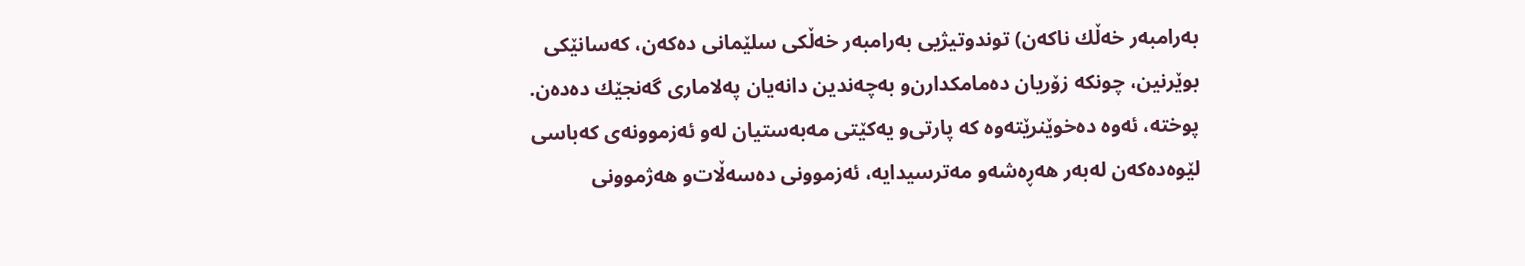به‌رامبه‌ر خه‌ڵك ناكه‌ن) توندوتیژیی به‌رامبه‌ر خه‌ڵكی سلێمانی ده‌كه‌ن، كه‌سانێكی بوێرنین، چونكه‌ زۆریان ده‌مامكدارن‌و به‌چه‌ندین دانه‌یان په‌لاماری گه‌نجێك ده‌ده‌ن. پوخته‌، ئه‌وه‌ ده‌خوێنرێته‌وه‌ كه‌ پارتی‌و یه‌كێتی مه‌به‌ستیان له‌و ئه‌زموونه‌ی كه‌باسی لێوه‌ده‌كه‌ن له‌به‌ر هه‌ڕه‌شه‌و مه‌ترسیدایه‌، ئه‌زموو‌نی ده‌سه‌ڵات‌و هه‌ژموونی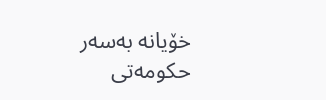خۆیانه‌ به‌سه‌ر حكومه‌تی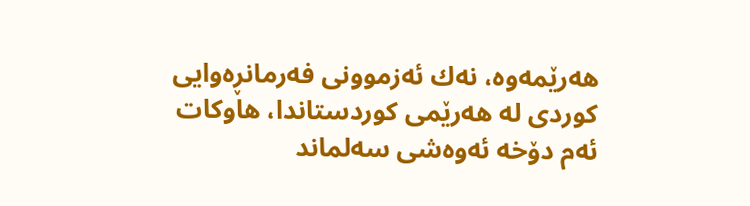هه‌رێمه‌وه‌، نه‌ك ئه‌زموونی فه‌رمانڕه‌وایی كوردی له‌ هه‌رێمی كوردستاندا، هاوكات ئه‌م دۆخه‌ ئه‌وه‌شی سه‌لماند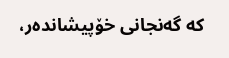كه‌ گه‌نجانی خۆپیشانده‌ر،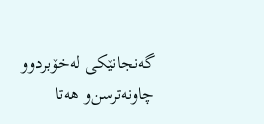گه‌نجانێكی له‌خۆبردوو چاونه‌ترسن‌و هه‌تا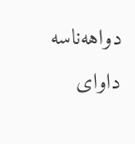دواهه‌ناسه‌ داوای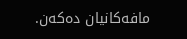مافه‌كانیان ده‌كه‌ن.